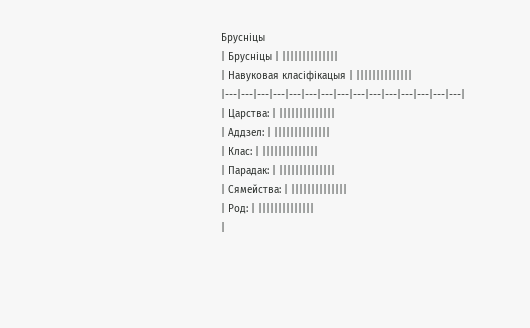Брусніцы
| Брусніцы | ||||||||||||||
| Навуковая класіфікацыя | ||||||||||||||
|---|---|---|---|---|---|---|---|---|---|---|---|---|---|---|
| Царства: | ||||||||||||||
| Аддзел: | ||||||||||||||
| Клас: | ||||||||||||||
| Парадак: | ||||||||||||||
| Сямейства: | ||||||||||||||
| Род: | ||||||||||||||
|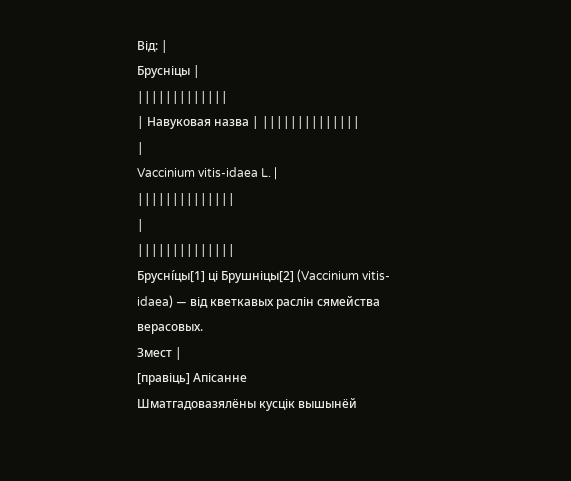Від: |
Брусніцы |
|||||||||||||
| Навуковая назва | ||||||||||||||
|
Vaccinium vitis-idaea L. |
||||||||||||||
|
||||||||||||||
Брусні́цы[1] ці Брушніцы[2] (Vaccinium vitis-idaea) — від кветкавых раслін сямейства верасовых.
Змест |
[правіць] Апісанне
Шматгадовазялёны кусцік вышынёй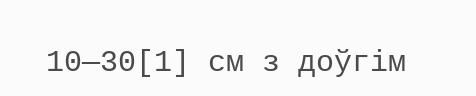10—30[1] см з доўгім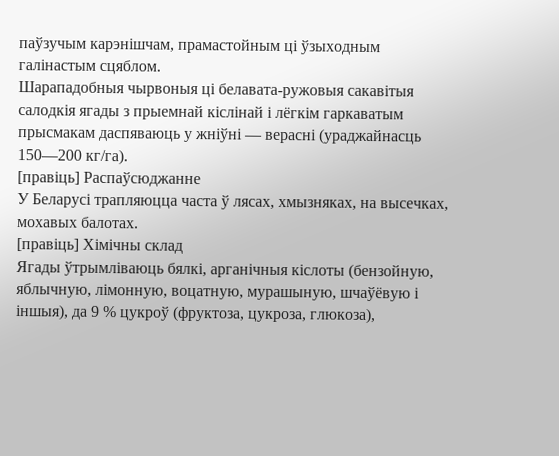паўзучым карэнішчам, прамастойным ці ўзыходным галінастым сцяблом.
Шарападобныя чырвоныя ці белавата-ружовыя сакавітыя салодкія ягады з прыемнай кіслінай і лёгкім гаркаватым прысмакам даспяваюць у жніўні — верасні (ураджайнасць 150—200 кг/га).
[правіць] Распаўсюджанне
У Беларусі трапляюцца часта ў лясах, хмызняках, на высечках, мохавых балотах.
[правіць] Хімічны склад
Ягады ўтрымліваюць бялкі, арганічныя кіслоты (бензойную, яблычную, лімонную, воцатную, мурашыную, шчаўёвую і іншыя), да 9 % цукроў (фруктоза, цукроза, глюкоза),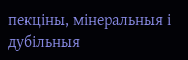пекціны, мінеральныя і дубільныя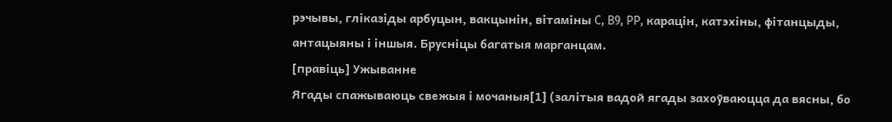рэчывы, гліказіды арбуцын, вакцынін, вітаміны C, B9, PP, карацін, катэхіны, фітанцыды, антацыяны і іншыя. Брусніцы багатыя марганцам.
[правіць] Ужыванне
Ягады спажываюць свежыя і мочаныя[1] (залітыя вадой ягады захоўваюцца да вясны, бо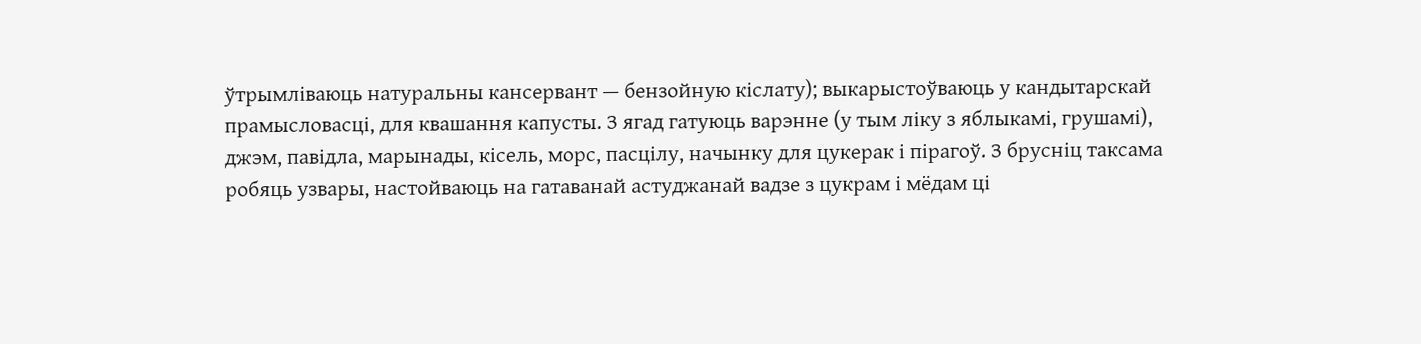ўтрымліваюць натуральны кансервант — бензойную кіслату); выкарыстоўваюць у кандытарскай прамысловасці, для квашання капусты. З ягад гатуюць варэнне (у тым ліку з яблыкамі, грушамі), джэм, павідла, марынады, кісель, морс, пасцілу, начынку для цукерак і пірагоў. З брусніц таксама робяць узвары, настойваюць на гатаванай астуджанай вадзе з цукрам і мёдам ці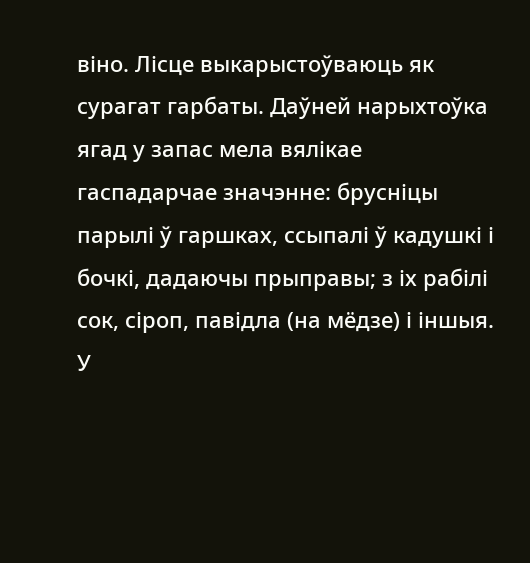віно. Лісце выкарыстоўваюць як сурагат гарбаты. Даўней нарыхтоўка ягад у запас мела вялікае гаспадарчае значэнне: брусніцы парылі ў гаршках, ссыпалі ў кадушкі і бочкі, дадаючы прыправы; з іх рабілі сок, сіроп, павідла (на мёдзе) і іншыя.
У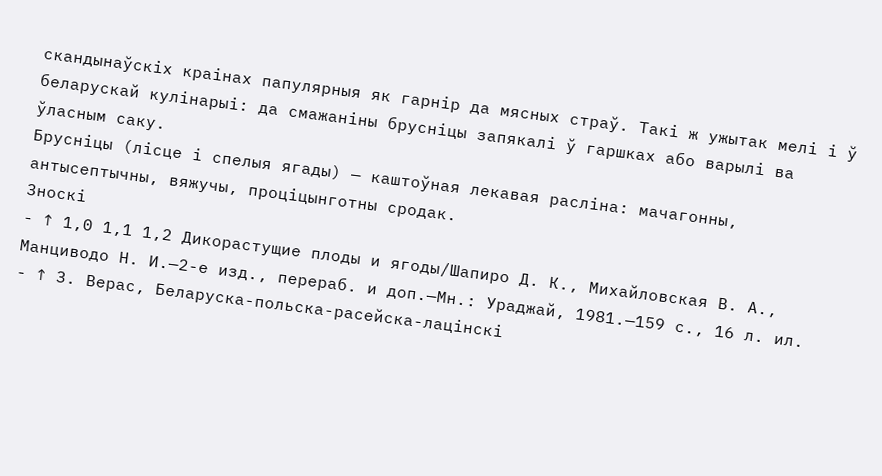скандынаўскіх краінах папулярныя як гарнір да мясных страў. Такі ж ужытак мелі і ў беларускай кулінарыі: да смажаніны брусніцы запякалі ў гаршках або варылі ва ўласным саку.
Брусніцы (лісце і спелыя ягады) — каштоўная лекавая расліна: мачагонны, антысептычны, вяжучы, проціцынготны сродак.
Зноскі
- ↑ 1,0 1,1 1,2 Дикорастущие плоды и ягоды/Шапиро Д. К., Михайловская В. А., Манциводо Н. И.—2-е изд., перераб. и доп.—Мн.: Ураджай, 1981.—159 с., 16 л. ил.
- ↑ З. Верас, Беларуска-польска-расейска-лацінскі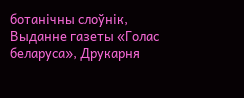ботанічны слоўнік, Выданне газеты «Голас беларуса», Друкарня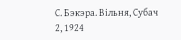С. Бэкэра. Вiльня, Субач 2, 1924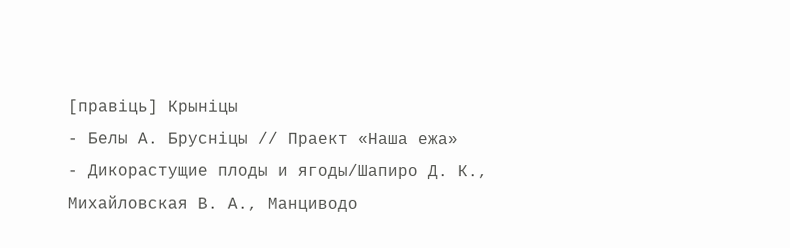[правіць] Крыніцы
- Белы А. Брусніцы // Праект «Наша ежа»
- Дикорастущие плоды и ягоды/Шапиро Д. К., Михайловская В. А., Манциводо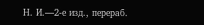Н. И.—2-е изд., перераб.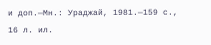и доп.—Мн.: Ураджай, 1981.—159 с., 16 л. ил.